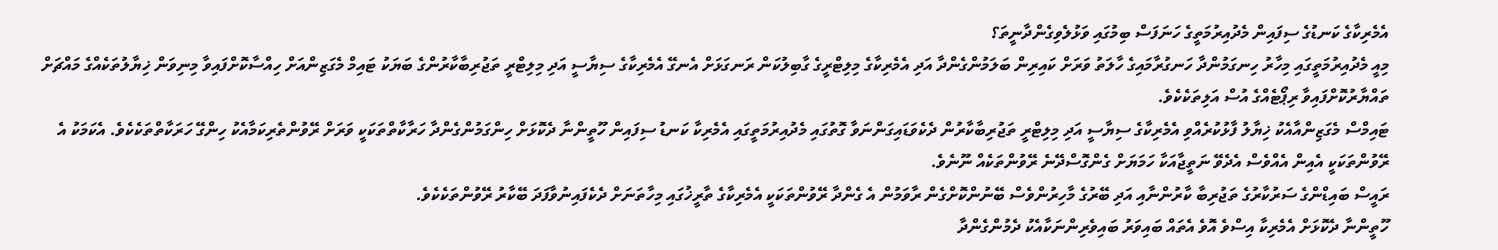އެމެރިކާގެ ކަނޑުގެ ސިފައިން މެދުއިރުމަތީގެ ހަނަފަސް ބިމުގައި ވަޅުލެވިގެންދާނީތަ؟
މިއީ މެދުއިރުމަތީގައި މިހާރު ހިނގަމުންދާ ހަނގުރާމައިގެ ހާލަތު ވަރަށް ކައިރިން ބަލަމުންގެންދާ އަދި އެމެރިކާގެ މިލިޓްރީގެ ގާބިލުކަން ރަނގަޅަށް އެނގޭ އެމެރިކާގެ ސިޔާސީ އަދި މިލިޓްރީ ތަޖުރިބާކާރުންގެ ބަޔަކު ޓައިމް މެގަޒިންއަށް ހިއްސާކޮށްފައިވާ މިނިވަން ޚިޔާލުތަކެއްގެ މައްޗަށް ތައްޔާރުކޮށްފައިވާ ރިޕޯޓެއްގެ އުސް އަލިތަކެކެވެ.
ޓައިމްސް މެގަޒިންއާއެކު ޚިޔާލު ފާޅުކުރެއްވި އެމެރިކާގެ ސިޔާސީ އަދި މިލިޓްރީ ތަޖުރިބާކާރުން ދެކެވަޑައިގަންނަވާ ގޮތުގައި މެދުއިރުމަތީގައި އެމެރިކާ ކަނޑު ސިފައިން ހޫތީންނާ ދެކޮޅަށް ހިންގަމުންގެންދާ ހަރާކާތްތަކަކީ ވަރަށް ރޭވުންތެރިކަމާއެކު ހިންގޭ ހަރަކާތްތަކެކެވެ. އެކަމަކު އެ ރޭވުންތަކަކީ އެއިން އެއްވެސް އެދެވޭ ނަތީޖާއަކާ ހަމަޔަށް ގެންގޮސްދޭނެ ރޭވުންތަކެއް ނޫނެވެ.
ރައީސް ބައިޑްންގެ ސަރުކާރުގެ ތަޖުރިބާ ކާރުންނާއި އަދި ބޭރުގެ މާހިރުންވެސް ބޭނުންކޮށްގެން ރާވަމުން އެ ގެންދާ ރޭވުންތަކަކީ އެމެރިކާގެ ތާރީޚުގައި މިހާތަނަށް ދެކެފައިނުވާފަދަ ބޭކާރު ރޭވުންތަކެކެވެ.
ހޫތީންނާ ދެކޮޅަށް އެމެރިކާ އިސްވެ އޮވެ އެތައް ބައިވަރު ބައިވެރިންނަކާއެކު ދެމުންގެންދާ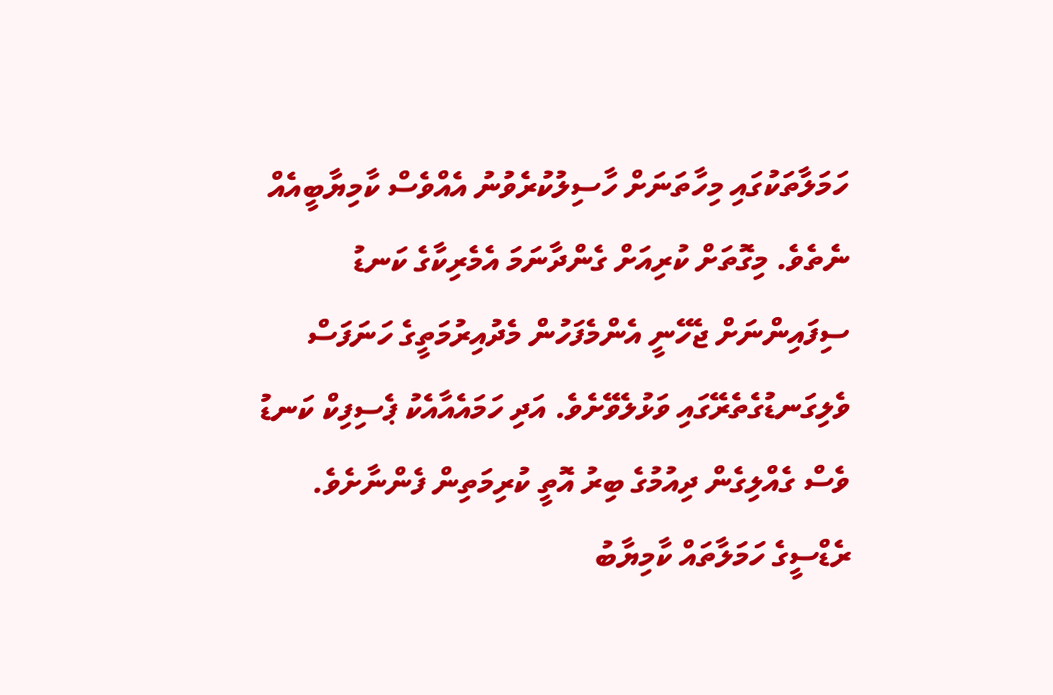ހަމަލާތަކުގައި މިހާތަނަށް ހާސިލުކުރެވުނު އެއްވެސް ކާމިޔާބީއެއް ނެތެވެ. މިގޮތަށް ކުރިއަށް ގެންދާނަމަ އެމެރިކާގެ ކަނޑު ސިފައިންނަށް ޖެހޭނީ އެންމެފަހުން މެދުއިރުމަތީގެ ހަނަފަސް ވެލިގަނޑުގެތެރޭގައި ވަޅުލެވޭށެވެ. އަދި ހަމައެއާއެކު ޕެސިފިކް ކަނޑު ވެސް ގެއްލިގެން ދިއުމުގެ ބިރު އޮތީ ކުރިމަތިން ފެންނާށެވެ.
ރެޑްސީގެ ހަމަލާތައް ކާމިޔާބު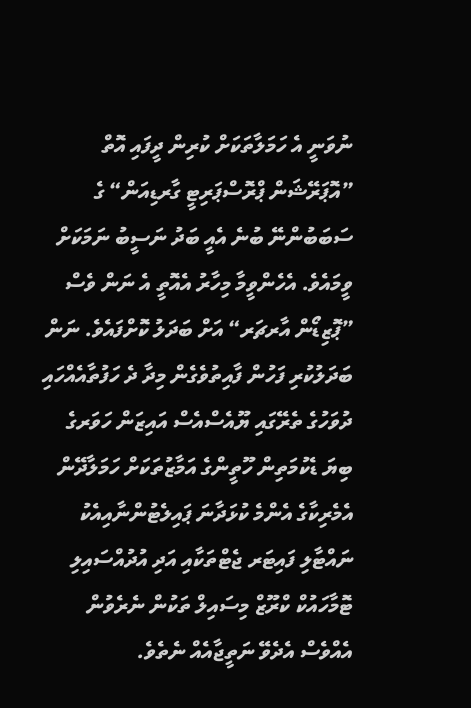ނުވަނީ އެ ހަމަލާތަކަށް ކުރިން ދީފައި އޮތް ”އޮޕަރޭޝަން ޕްރޮސްޕަރިޓީ ގާރޑިއަން“ ގެ ސަބަބުންނޭ ބުނެ އެއީ ބަދު ނަސީބު ނަމަކަށް ވީމައެވެ. އެހެންވީމާ މިހާރު އެއޮތީ އެ ނަން ވެސް ”ޕޮޒިޑޯން އާރޗަރ“ އަށް ބަދަލު ކޮށްފައެވެ. ނަން ބަދަލުކުރި ފަހުން ފާއިތުވެގެން މިދާ ދެ ހަފުތާއެއްހައި ދުވަހުގެ ތެރޭގައި ޔޫއެސްއެސް އައިޒަން ހަވަރގެ ބިޔަ ޑެކުމަތިން ހޫތީންގެ އަމާޒުތަކަށް ހަމަލާދޭން އެމެރިކާގެ އެންމެ ކުޅަދާނަ ޕައިލެޓުންނާއިއެކު ނައްޓާލި ފައިޓަރ ޖެޓްތަކާއި އަދި އުދުއްސައިލި ޓޮމާހައުކް ކްރޫޒް މިސައިލް ތަކުން ނެރެވުން އެއްވެސް އެދެވޭ ނަތީޖާއެއް ނެތެވެ.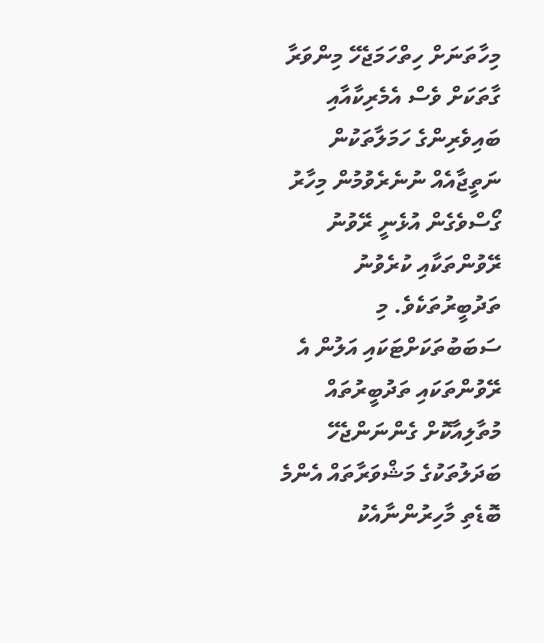މިހާތަނަށް ހިތްހަމަޖެހޭ މިންވަރާ ގާތަކަށް ވެސް އެމެރިކާއާއި ބައިވެރިންގެ ހަމަލާތަކުން ނަތީޖާއެއް ނުނެރެވުމުން މިހާރު ގޯސްވެގެން އުޅެނީ ރޭވުނު ރޭވުންތަކާއި ކުރެވުނު ތަދުބީރުތަކެވެ. މި ސަބަބުތަކަށްޓަކައި އަލުން އެ ރޭވުންތަކައި ތަދުބީރުތައް މުތާލިއާކޮށް ގެންނަންޖެހޭ ބަދަލުތަކުގެ މަޝްވަރާތައް އެންމެ ބޮޑެތި މާހިރުންނާއެކު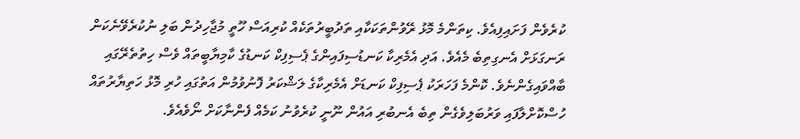ކުރެވެން ފަށައިފިއެވެ. ކިތަންމެ މޮޅު ރޭވުންތަކަކާއި ތަދުބީރުތަކެއް ކުރިއަސް ހޫތީ މުޖާހިދުން ބަލި ނުކުރެވޭނެކަން ރަނގަޅަށް އެނގިތިބެ މެއެވެ. އަދި އެމެރިކާ ކަނޑުސިފައިންގެ ޕެސިފިކް ކަނޑުގެ ކާމިޔާބީތައް ވެސް ހިތުތެރޭގައި ބާއްވައިގެންނެވެ. ކޮންމެ ފަހަރަކު ޕެސިފިކް ކަނޑަށް އެމެރިކާގެ ލަޝްކަރު ފޮނުވުމުން އަތުގައި ހުރި މޮޅު ހަތިޔާރުތައް ހުސްކޮށްލާފައި ވަރުބަލިވެގެން ތިބެ އެނބުރި އައުން ނޫނީ ކުރެވުނު ކަމެއް ފެންނާކަށް ނޯވެއެވެ.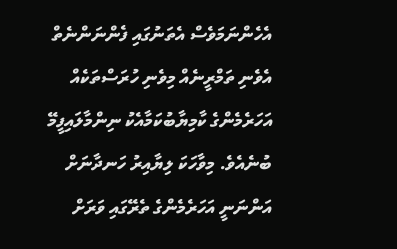އެހެންނަމަވެސް އެތަނުގައި ފެންނަންނެތް އެވެނި ތަމްރީނެއް މިވެނި ހުރަސްތަކެއް އަހަރެމެންގެ ކާމިޔާބުކަމާއެކު ނިންމާލައިފީމޭ ބުނެއެވެ. މިވާހަކަ ލިޔާއިރު ހަނދާނަށް އަންނަނީ އަހަރެމެންގެ ތެރޭގައި ވަރަށް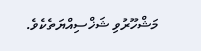މަޝްހޫރުވި ޝަޚްސިއްޔަތެކެވެ.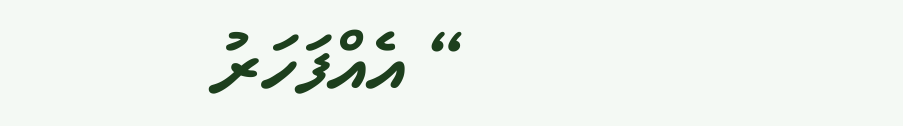“ އެއްފަހަރު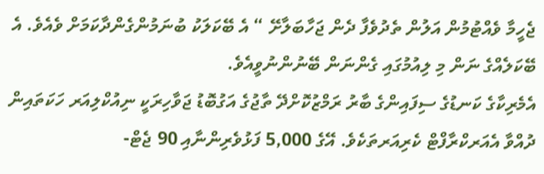ޖެހީމާ ވެއްޓުމުން އަލުން ތެދުވެފާ ދެން ޖަހާބަލާށޭ “ އެ ބޭކަލަކު ބުނަމުންގެންދާކަމަށް ވެއެވެ. އެ ބޭކަލެއްގެ ނަން މި ލިއުމުގައި ގެންނަން ބޭނުންނުވީއެވެ.
އެމެރިކާގެ ކަނޑުގެ ސިފައިންގެ ބާރު ރަމްޒުކޮށްދޭ ތާޖުގެ އަގުބޮޑު ޖަވާހިރަކީ ނިއުކްލިއަރ ހަކަތައިން ދުއްވާ އެއަރކްރާފްޓް ކެރިއަރތަކެވެ. އޭގެ 5,000 ފަޅުވެރިންނާއި 90 ޖެޓް-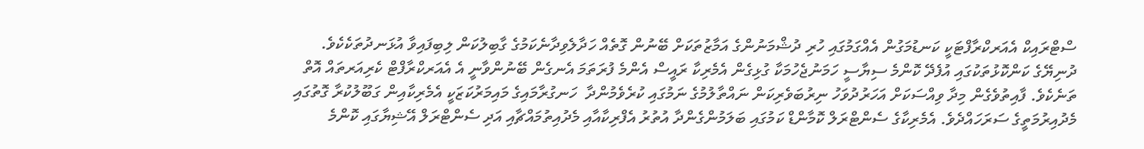ސްޓްރައިކް އެއަރކްރާފްޓަކީ ކަނޑުމަގުން އެއްގަމުގައި ހުރި ދުޝްމަނުންގެ އަމާޒުތަކަށް ބޭނުން ގޮތެއް ހަދާލެވިދާނެކަމުގެ ގާބިލުކަން ލިބިފައިވާ އުޅަނދުތަކެކެވެ.
ދުނިޔޭގެ ކަންކޮޅުތަކުގައި އުފެދޭ ކޮންމެ ސިޔާސީ ހަމަނުޖެހުމަކާ ގުޅިގެން އެމެރިކާ ރައީސް އެންމެ ފުރަތަމަ އެނގެން ބޭނުންވާނީ އެ އެއަރކްރާފްޓް ކެރިއަރތައް އޮތް ތަނެކެވެ. ފާއިތުވެގެން މިދާ ވިއްސަކަށް އަހަރުދުވަހު ނިރުބަވެރިކަން ނައްތާލުމުގެ ނަމުގައި ކުރެވެމުންދާ  ހަނގުރާމައިގެ މައިމަރުކަޒަކީ އެމެރިކާއިން ގަބޫލުކުރާ ގޮތުގައި މެދުއިރުމަތީގެ ސަރަހައްދެވެ. އެމެރިކާގެ ސެންޓްރަލް ކޮމާންޑް ކަމުގައި ބަލަމުންގެންދާ އުތުރު އެފްރިކާއާއި މެދުއިތުމައްޗާއި އަދި ސެންޓްރަލް އޭޝިޔާގައި ކޮންމެ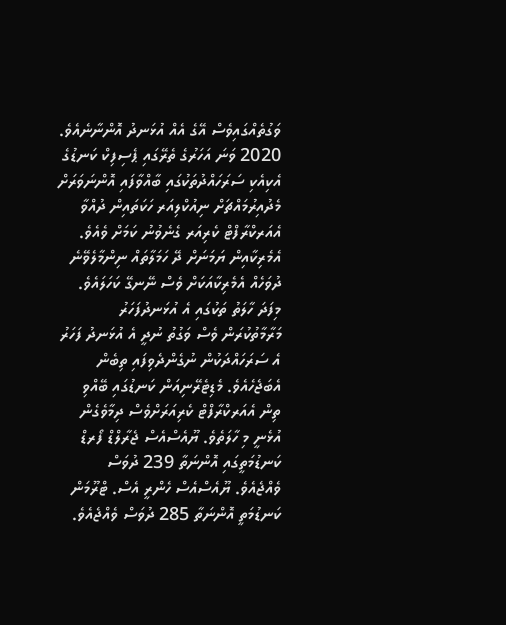ވަގުތެއްގައިވެސް އޭގެ އެއް އުޅަނދު އޮންނާނެއެވެ. 2020 ވަނަ އަހަރުގެ ތެރޭގައި ޕެސިފިކް ކަނޑުގެ އެކިއެކި ސަރަހައްދުތަކުގައި ބާއްވާފައި އޮންނަވަރަށް މެދުއިރުމައްޗަށް ނިއުކްލިއަރ ހަކަތައިން ދުއްވާ އެއަރކްރާފްޓް ކެރިއަރ ގެނެވުނު ކަމަށް ވެއެވެ.
އެމެރިކާއިން ޔަމަނަށް ދޭ ހަމަލާތައް ނިންމާލެވޭނެ ދުވަހެއް އެމެރިކާއަކަށް ވެސް ނޭނގޭ ކަހަލައެވެ. މިފަދަ ހާލަތު ތަކުގައި އެ އުޅަނދުފަހަރު މަރާމާތުކުރަން ވެސް ވަގުތު ނުދީ އެ އުޅަނދު ފަހަރު އެ ސަރަހައްދަކުން ނުގެންދެވިފައި ތިބެން އެބަޖެހެއެވެ. މެޑިޓެރޭނިއަން ކަނޑުގައި ބޭއްވި ތިން އެއަރކްރާފްޓް ކެރިއަރަށްވެސް ދިމާވެގެން އުޅެނީ މި ހާލަތެވެ. ޔޫއެސްއެސް ޖެރާލްޑް ފޯރޑް ކަނޑުމަތީގައި އޮންނަތާ 239 ދުވަސް ވެއްޖެއެވެ. ޔޫއެސްއެސް ހެންރީ އެސް. ޓްރޫމަން ކަނޑުމަތީ އޮންނަތާ 285 ދުވަސް ވެއްޖެއެވެ.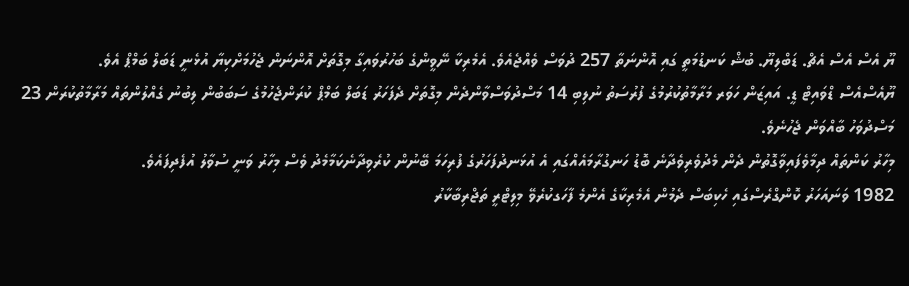ޔޫ އެސް އެސް އެޗް. ޑަބްލިޔޫ. ބުޝް ކަނޑުމަތީ ގައި އޮންނަތާ 257 ދުވަސް ވެއްޖެއެވެ. އެމެރިކާ ނޭވީންގެ ބަހުރުވައިގާ މިގޮތަށް އޮންނަން ޖެހުމަށްކިޔާ އުޅެނީ ޑަބަލް ބަމްޕް އެވެ.
ޔޫއެސްއެސް ޑްވައިޓް ޑީ. އައިޒަން ހަވަރ މަރާމާތުކުރުމުގެ ފުރުސަތު ނުލިބި 14 މަސްދުވަސްވާންދެން މިގޮތަށް ދެފަހަރު ޑަބަލް ބަމްޕް ކުރަންޖެހުމުގެ ސަބަބުން ލިބުނު ގެއްލުންތައް މަރާމާތުކުރަން 23 މަސްދުވަހު ބާއްވަން ޖެހުނެވެ.
މިހާރު ކަންތައް ދިމާވެފައިވާގޮތުން ދެން މެދުވެރިވެދާނެ ބޮޑު ހަނގުރާމައެއްގައި އެ އުޅަނދުފަހަރުގެ ފުރިހަމަ ބޭނުން ކުރެވިދާނެކަމާމެދު ވެސް މިހާރު ވަނީ ސުވާލު އުފެދިފައެވެ.
1982 ވަނައަހަރު ކޮންގްރެސްގައި ހެކިބަސް ދެމުން އެމެރިކާގެ އެންމެ ފާހަގކުރެވޭ މިލިޓްރީ ތަޖްރިބާކާރު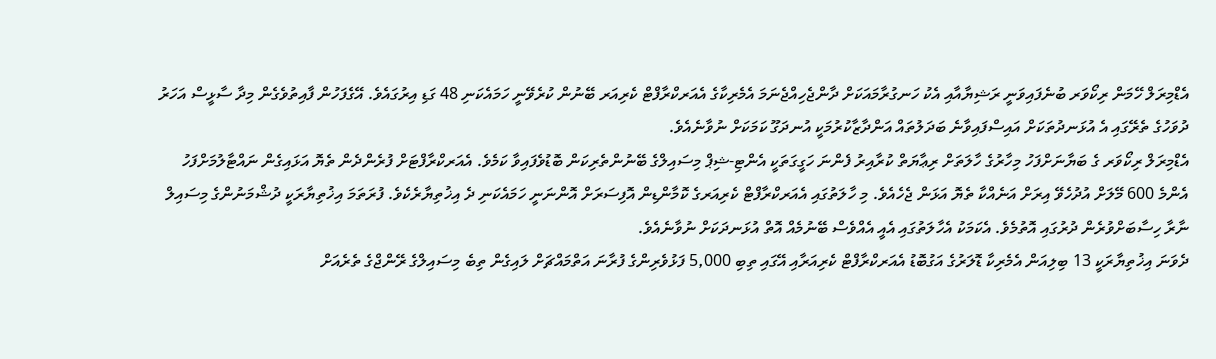އެޑްމިރަލް ހޭމަން ރިކޯވަރ ބުނެފައިވަނީ ރަޝިޔާއާއި އެކު ހަނގުރާމައަކަށް ދާންޖެހިއްޖެނަމަ އެމެރިކާގެ އެއަރކްރާފްޓް ކެރިއަރ ބޭނުން ކުރެވޭނީ ހަމައެކަނި 48 ގަޑި އިރުގައެވެ. އޭގެފަހުން ފާއިތުވެގެން މިދާ ސާޅީސް އަހަރު ދުވަހުގެ ތެރޭގައި އެ އުޅަނދުތަކަށް އައިސްފައިވާނެ ބަދަލުތައް އަންދާޒާކުރުމަކީ އުނދަގޫ ކަމަކަށް ނުވާނެއެވެ.
އެޑްމިރަލް ރިކޯވަރ ގެ ބަޔާނަށްފަހު މިހާރުގެ ހާލަތަށް ރިޢާޔަތް ކުރާއިރު ފެންނަ ހަގީގަތަކީ އެންޓި-ޝިޕް މިސައިލްގެ ބޭނުންތެރިކަން ބޮޑުވެފައިވާ ކަމެވެ. އެއަރކްރާފްޓަށް ފުރެންދެން ތެޔޮ އަޅައިގެން ނައްޓާލުމަށްފަހު އެންމެ 600 މޭލަށް އުދުހެވޭ އިރަށް އަނެއްކާ ތެޔޮ އަޅަން ޖެހެއެވެ. މި ހާލަތުގައި އެއަރކްރާފްޓް ކެރިއަރގެ ކޮމާންޑިން އޮފިސަރަށް އޮންނަނީ ހަމައެކަނި ދެ އިޚުތިޔާރެކެވެ. ފުރަތަމަ އިޚުތިޔާރަކީ ދުޝްމަނުންގެ މިސައިލް ނާރާ ހިސާބަށްވުރެން ދުރުގައި އޮތުމެވެ. އެކަމަކު އެހާލަތުގައި އެއީ އެއްވެސް ބޭނުމެއް އޮތް އުޅަނދަކަށް ނުވާނެއެވެ.
ދެވަނަ އިޚުތިޔާރަކީ 13 ބިލިއަން އެމެރިކާ ޑޮލަރުގެ އަގުބޮޑު އެއަރކްރާފްޓް ކެރިއަރާއި އޭގައި ތިބި 5,000 ފަޅުވެރިންގެ ފުރާނަ އަތްމައްޗަށް ލައިގެން ތިބެ މިސައިލްގެ ރޭންޖްގެ ތެރެއަށް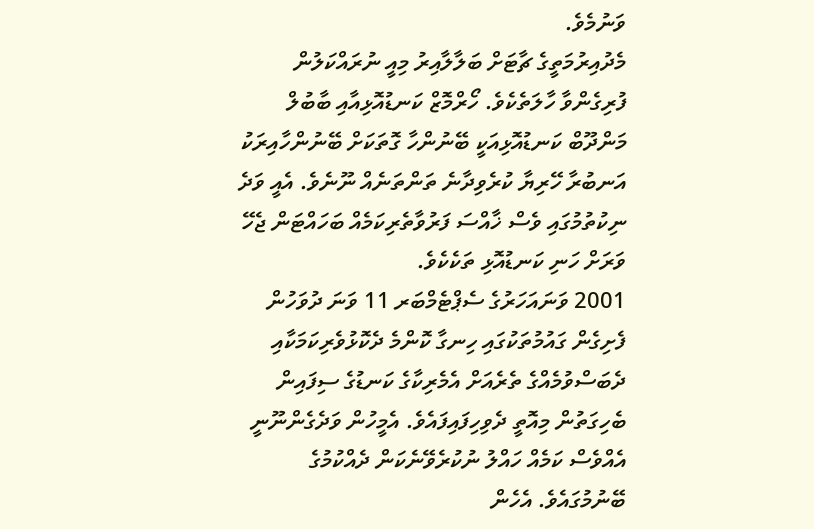ވަނުމެވެ.
މެދުއިރުމަތީގެ ޗާޓަށް ބަލާލާއިރު މިއީ ނުރައްކަލުން ފުރިގެންވާ ހާލަތެކެވެ. ހޯރްމޮޒް ކަނޑުއޮޅިއާއި ބާބުލް މަންދޫބް ކަނޑުއޮޅިއަކީ ބޭނުންހާ ގޮތަކަށް ބޭނުންހާއިރަކު އަނބުރާ ހޭރިޔާ ކުރެވިދާނެ ތަންތަނެއް ނޫނެވެ. އެއީ ވަދެ ނިކުތުމުގައި ވެސް ޚާއްސަ ފަރުވާތެރިކަމެއް ބަހައްޓަން ޖެހޭ ވަރަށް ހަނި ކަނޑުއޮޅި ތަކެކެވެ.
2001 ވަނައަހަރުގެ ސެޕްޓެމްބަރ 11 ވަނަ ދުވަހުން ފެށިގެން ގައުމުތަކުގައި ހިނގާ ކޮންމެ ދެކޮޅުވެރިކަމަކާއި ދެބަސްވުމެއްގެ ތެރެއަށް އެމެރިކާގެ ކަނޑުގެ ސިފައިން ބެހިގަތުން މިއޮތީ ދެވިހިފައިފައެވެ. އެމީހުން ވަދެގެންނޫނީ އެއްވެސް ކަމެއް ހައްލު ނުކުރެވޭނެކަން ދެއްކުމުގެ ބޭނުމުގައެވެ. އެހެން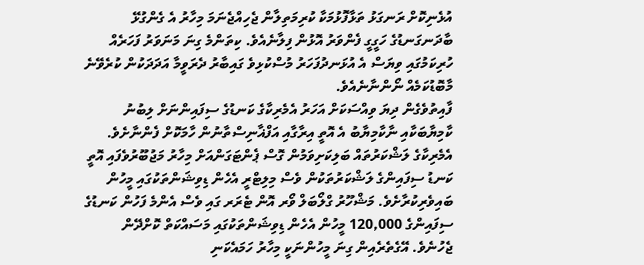އުޅެނިކޮށް ރަނގަޅު ތަޅާފޮޅުމަކާ ކުރިމަތިލާން ޖެހިއްޖެނަމަ މިހާރު އެ ގެންގުޅޭ ބާދަނގަނޑުގެ ހަގީގީ ފެންވަރު އޮޅުން ފިލާނެއެވެ. ކިތަންމެ ގިނަ މަނަވަރު ފަހަރެއް ހުރިކަމުގައި ވިޔަސް އެ އުޅަނދުފަހަރު މުސްކުޅިވެ ގައިބާރު ދެރަވީމާ އަދަދަކުން ކުރެވޭނެ މާބޮޑުކަމެއް ނޯންނާނެއެވެ.
ފާއިތުވެގެން ދިޔަ ވިއްސަކަށް އަހަރު އެމެރިކާގެ ކަނޑުގެ ސިފައިންނަށް ލިބުނު ކާމިޔާބަކާއި ނާކާމިޔާބު އެ އޮތީ އިރާގާއި އަފްޣާނިސްތާނުން ހާމަކޮށް ފެންނާށެވެ.
އެމެރިކާގެ ލަޝްކަރުތައް ބަލިކަށިވަމުން ގޮސް ޕެންޓަގަންއަށް މިހާރު މަޖުބޫރުވެފައި އޮތީ ކަނޑު ސިފައިންގެ ލަޝްކަރުތަކުން ވެސް މިލިޓްރީ އެހެން ޑިވިޝަންތަކުގައި މީހުން ބައިވެރިކުރާށެވެ. މަޝްހޫރު ގްލޯބަލް ވޯރ އޮން ޓެރަރ ގައި ވެސް އެންމެ ފަހުން ކަނޑުގެ ސިފައިންގެ 120,000 މީހުން އެހެން ޑިވިޝަންތަކުގައި މަސައްކަތް ކޮށްދޭން ޖެހުނެވެ. އޭގެތެރެއިން ގިނަ މީހުންނަކީ މިހާރު ހަމައެކަނި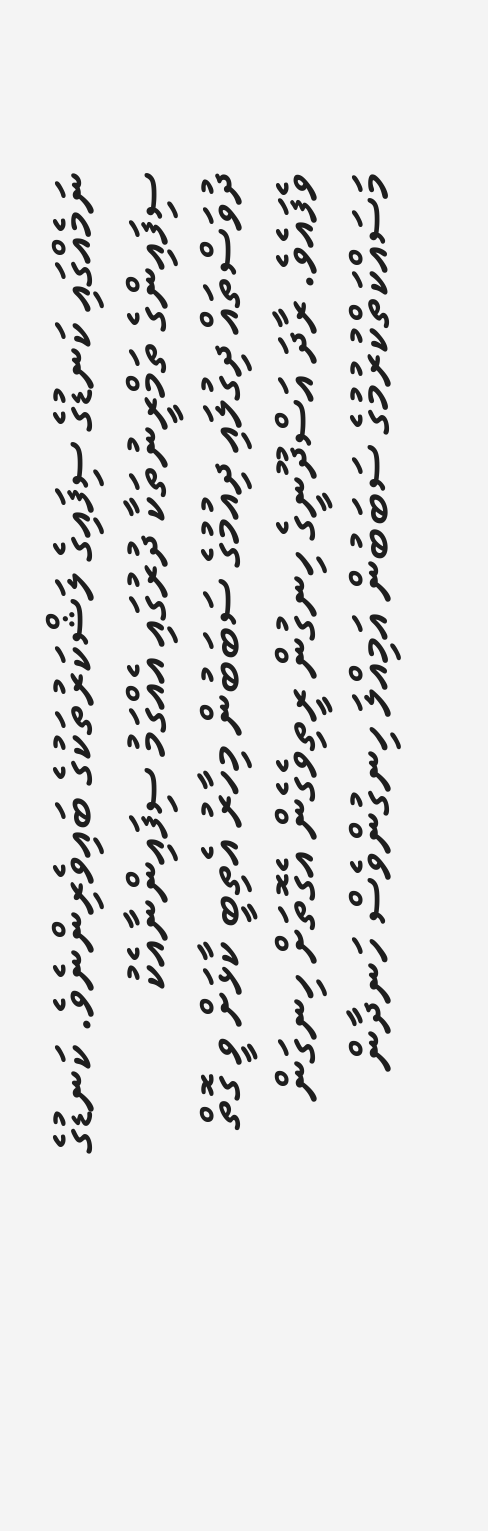ނަމެއްގައި ކަނޑުގެ ސިފައިގެ ލަޝްކަރުތަކުގެ ބައިވެރިންނެވެ. ކަނޑުގެ ސިފައިންގެ ތަމްރީނުތަކާ ދުރުގައި އެއްގަމު ސިފައިންނާއެކު ދުވަސްތައް ދިގުލައި ދިއުމުގެ ސަބަބުން މިހާރު އެތިބީ ކާޅަށް ވީ ގޮތް ވެފައެވެ. ރާދަ އަސްދޫނީގެ ހިނގުން ރީތިވެގެން އެގޮތަށް ހިނގަން މަސައްކަތްކުރުމުގެ ސަބަބުން އަމިއްލަ ހިނގުންވެސް ހަނދާން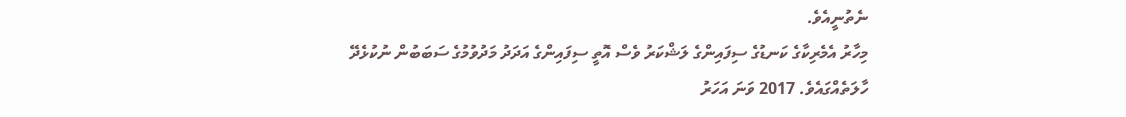ނެތުނީއެވެ.
މިހާރު އެމެރިކާގެ ކަނޑުގެ ސިފައިންގެ ލަޝްކަރު ވެސް އޮތީ ސިފައިންގެ އަދަދު މަދުވުމުގެ ސަބަބުން ނުކުޅެދޭ ހާލަތެއްގައެވެ. 2017 ވަނަ އަހަރު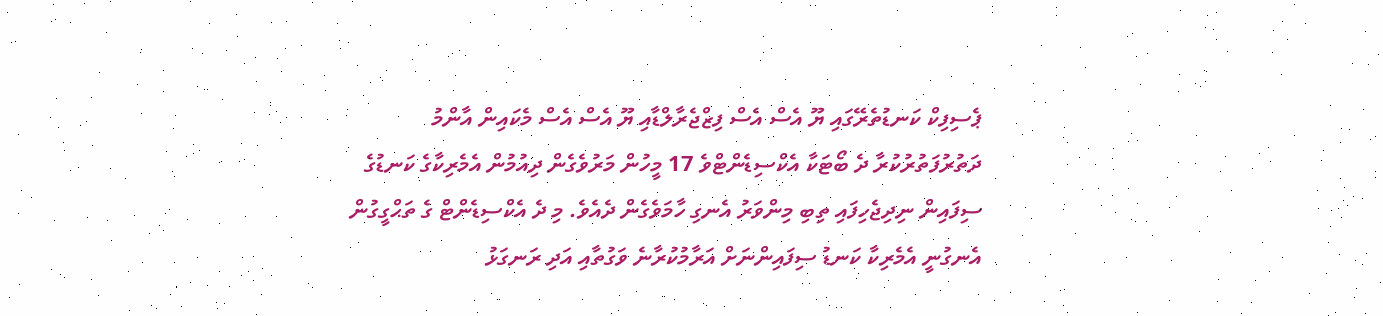ޕެސިފިކް ކަނޑުތެރޭގައި ޔޫ އެސް އެސް ފިޒްޖެރާލްޑާއި ޔޫ އެސް އެސް މެކައިން އާންމު ދަތުރުފަތުރުކުރާ ދެ ބޯޓަކާ އެކްސިޑެންޓްވެ 17 މީހުން މަރުވެގެން ދިއުމުން އެމެރިކާގެ ކަނޑުގެ ސިފައިން ނިދިޖެހިފައި ތިބި މިންވަރު އެނގި ހާމަވެގެން ދެއެވެ. މި ދެ އެކްސިޑެންޓް ގެ ތަޙްގީގުން އެނގުނީ އެމެރިކާ ކަނޑު ސިފައިންނަށް އަރާމުކުރާނެ ވަގުތާއި އަދި ރަނގަޅު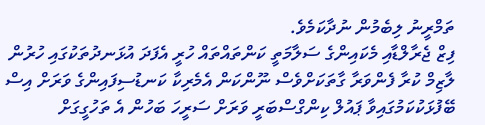ތަމްރީނު ލިބެމުން ނުދާކަމެވެ.
ފިޒް ޖެރާލްޑާއި މެކައިންގެ ސަލާމަތީ ކަންތައްތައް ހުރީ އެފަދަ އުޅަނދުތަކުގައި ހުރުން ލާޒިމް ކުރާ ފެންވަރާ ގާތަކަށްވެސް ނޫންކަން އެމެރިކާ ކަނޑުސިފައިންގެ ވަރަށް އިސް ބޭފުޅަކުކަމުގައިވާ ޕައުލް ކިންގްސްބަރީ ވަރަށް ސަރީހަ ބަހުން އެ ތަހުގީގަށް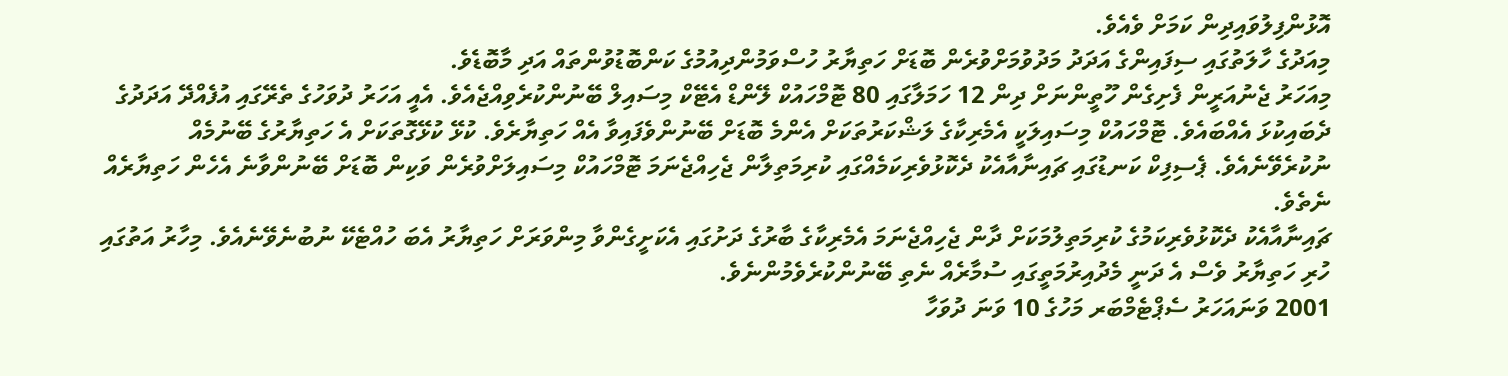އޮޅުންފިލުވައިދިން ކަމަށް ވެއެވެ.
މިއަދުގެ ހާލަތުގައި ސިފައިންގެ އަދަދު މަދުވުމަށްވުރެން ބޮޑަށް ހަތިޔާރު ހުސްވަމުންދިއުމުގެ ކަންބޮޑުވުންތައް އަދި މާބޮޑެވެ.
މިއަހަރު ޖެނުއަރީން ފެށިގެން ހޫތީންނަށް ދިން 12 ހަމަލާގައި 80 ޓޮމްހައުކް ލޭންޑް އެޓޭކް މިސައިލް ބޭނުންކުރެވިއްޖެއެވެ. އެއީ އަހަރު ދުވަހުގެ ތެރޭގައި އުފެއްދޭ އަދަދުގެ ދެބައިކުޅަ އެއްބައެވެ. ޓޮމްހައުކް މިސައިލަކީ އެމެރިކާގެ ލަޝްކަރުތަކަށް އެންމެ ބޮޑަށް ބޭނުންވެފައިވާ އެއް ހަތިޔާރެވެ. ކުޅޭ ކުޅޭގޮތަކަށް އެ ހަތިޔާރުގެ ބޭނުމެއް ނުކުރެވޭނެއެވެ. ޕެސިފިކް ކަނޑުގައި ޗައިނާއާއެކު ދެކޮޅުވެރިކަމެއްގައި ކުރިމަތިލާން ޖެހިއްޖެނަމަ ޓޮމްހައުކް މިސައިލަށްވުރެން ވަކިން ބޮޑަށް ބޭނުންވާނެ އެހެން ހަތިޔާރެއް ނެތެވެ.
ޗައިނާއާއެކު ދެކޮޅުވެރިކަމުގެ ކުރިމަތިލުމަކަށް ދާން ޖެހިއްޖެނަމަ އެމެރިކާގެ ބާރުގެ ދަށުގައި އެކަށީގެންވާ މިންވަރަށް ހަތިޔާރު އެބަ ހުއްޓެކޭ ނުބުނެވޭނެއެވެ. މިހާރު އަތުގައި ހުރި ހަތިޔާރު ވެސް އެ ދަނީ މެދުއިރުމަތީގައި ސުމާރެއް ނެތި ބޭނުންކުރެވެމުންނެވެ.
2001 ވަނައަހަރު ސެޕްޓެމްބަރ މަހުގެ 10 ވަނަ ދުވަހާ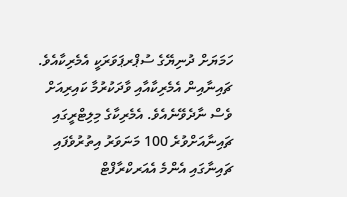ހަމަޔަށް ދުނިޔޭގެ ސުޕްރޕަވަރަކީ އެމެރިކާއެވެ. ޗައިނާއިން އެމެރިކާއާއި ވާދަކުރުމާ ކައިރިއަށް ވެސް ނާދެވޭނެއެވެ. އެމެރިކާގެ މިލިޓްރީގައި ޗައިނާއަށްވުރެ 100 މަނަވަރު އިތުރުވެފައި ޗައިނާގައި އެންމެ އެއަރކްރާފްޓް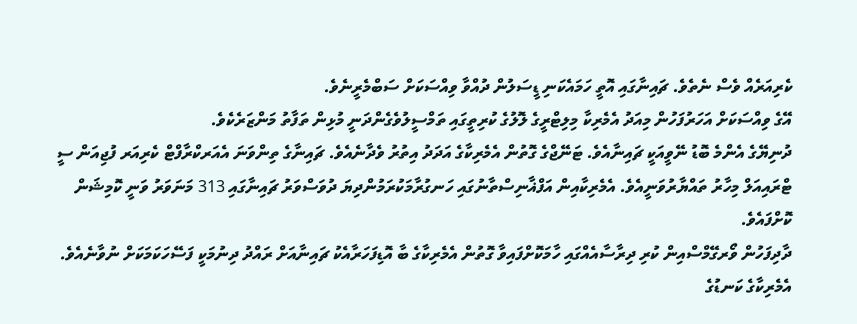ކެރިއަރެއް ވެސް ނެތެވެ. ޗައިނާގައި އޮތީ ހަމައެކަނި ޑީސަލުން ދުއްވާ ވިއްސަކަށް ސަބްމެރީނެވެ.
އޭގެ ވިއްސަކަށް އަހަރުފަހުން މިއަދު އެމެރިކާ މިލިޓްރީގެ ލޮލުގެ ކުރިތީގައި ތަމްސީލުވެގެންދަނީ މުޅިން ތަފާތު މަންޒަރެކެވެ.
ދުނިޔޭގެ އެންމެ ބޮޑު ނޭވީއަކީ ޗައިނާއެވެ. ޓަނޭޖްގެ ގޮތުން އެމެރިކާގެ އަދަދު އިތުރު ވެދާނެއެވެ. ޗައިނާގެ ތިންވަނަ އެއަރކްރާފްޓް ކެރިއަރ ފުޖިއަން ސީ ޓްރައިއަލް މިހާރު ތައްޔާރުވަނީއެވެ. އެމެރިކާއިން އަފްޣާނިސްތާނުގައި ހަނގުރާމަކުރަމުންދިޔަ ދުވަސްވަރު ޗައިނާގައި 313 މަނަވަރު ވަނީ ކޮމިޝަން ކޮށްފައެވެ.
ދާދިފަހުން ވޯރގޭމްސްއިން ކުރި ދިރާސާއެއްގައި ހާމަކޮށްފައިވާ ގޮތުން އެމެރިކާގެ ބާ އޮޑިފަހަރާއެކު ޗައިނާއަށް ރައްދު ދިނުމަކީ ފަސޭހަކަމަކަށް ނުވާނެއެވެ. އެމެރިކާގެ ކަނޑުގެ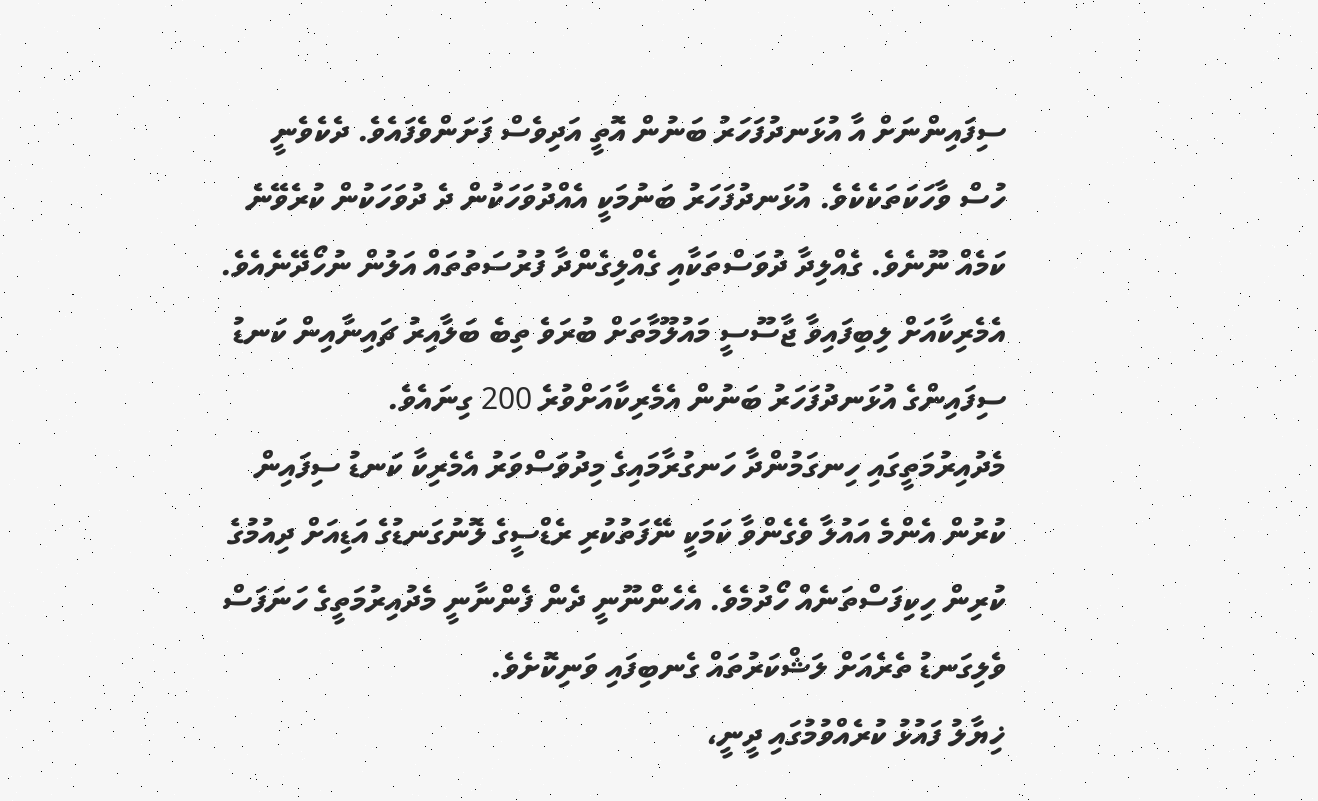ސިފައިންނަށް އާ އުޅަނދުފަހަރު ބަނުން އޮތީ އަދިވެސް ފަށަންވެފައެވެ. ދެކެވެނީ ހުސް ވާހަކަތަކެކެވެ. އުޅަނދުފަހަރު ބަނުމަކީ އެއްދުވަހަކުން ދެ ދުވަހަކުން ކުރެވޭނެ ކަމެއް ނޫނެވެ. ގެއްލިދާ ދުވަސްތަކާއި ގެއްލިގެންދާ ފުރުސަތުތައް އަލުން ނުހޯދޭނެއެވެ. އެމެރިކާއަށް ލިބިފައިވާ ޖާސޫސީ މައުލޫމާތަށް ބުރަވެ ތިބެ ބަލާއިރު ޗައިނާއިން ކަނޑު ސިފައިންގެ އުޅަނދުފަހަރު ބަނުން އެމެރިކާއަށްވުރެ 200 ގިނައެވެ.
މެދުއިރުމަތީގައި ހިނގަމުންދާ ހަނގުރާމައިގެ މިދުވަސްވަރު އެމެރިކާ ކަނޑު ސިފައިން ކުރުން އެންމެ އައުލާ ވެގެންވާ ކަމަކީ ނޭފަތުކުރި ރެޑްސީގެ ލޮނުގަނޑުގެ އަޑިއަށް ދިއުމުގެ ކުރިން ހިކިފަސްތަނެއް ހޯދުމެވެ. އެހެންނޫނީ ދެން ފެންނާނީ މެދުއިރުމަތީގެ ހަނަފަސް ވެލިގަނޑު ތެރެއަށް ލަޝްކަރުތައް ގެނބިފައި ވަނިކޮށެވެ.
ޚިޔާލު ފައުޅު ކުރެއްވުމުގައި ދީނީ،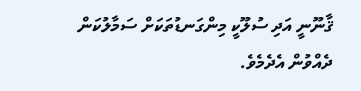ޤާނޫނީ އަދި ސުލޫކީ މިންގަނޑުތަކަށް ސަމާލުކަން ދެއްވުން އެދެމެވެ.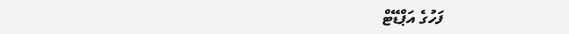ފަހުގެ އަޕްޑޭޓް